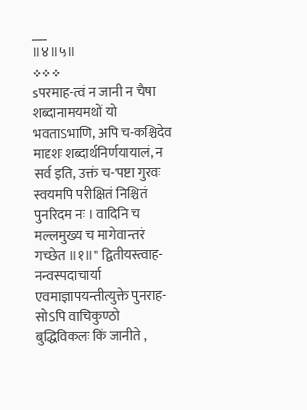___
॥४॥५॥
܀܀܀
sपरमाह-त्वं न जानी न चैषा शब्दानामयमथों यो भवताऽभाणि, अपि च-कश्चिदेव मादृशः शब्दार्थनिर्णयायालं, न सर्व इति, उक्तं च-'पष्टा गुरवः स्वयमपि परीक्षितं निश्चितं पुनरिदम नः । वादिनि च मल्लमुख्य च मागेवान्तरं गच्छेत ॥१॥" द्वितीयस्त्वाह-नन्वस्पदाचार्या एवमाज्ञापयन्तीत्युक्ते पुनराह-सोऽपि वाचिकुण्ठो बुद्धिविकलः किं जानीते ,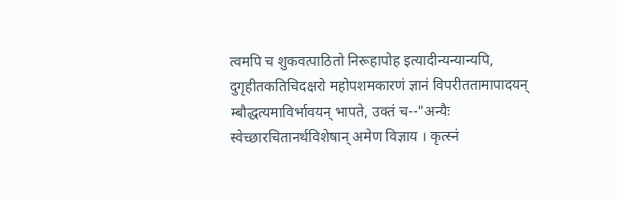त्वमपि च शुकवत्पाठितो निरूहापोह इत्यादीन्यन्यान्यपि, दुगृहीतकतिचिदक्षरो महोपशमकारणं ज्ञानं विपरीततामापादयन् म्बौद्धत्यमाविर्भावयन् भापते, उक्तं च--"अन्यैः स्वेच्छारचितानर्थविशेषान् अमेण विज्ञाय । कृत्स्नं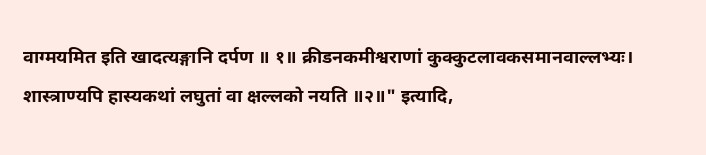वाग्मयमित इति खादत्यङ्गानि दर्पण ॥ १॥ क्रीडनकमीश्वराणां कुक्कुटलावकसमानवाल्लभ्यः। शास्त्राण्यपि हास्यकथां लघुतां वा क्षल्लको नयति ॥२॥" इत्यादि,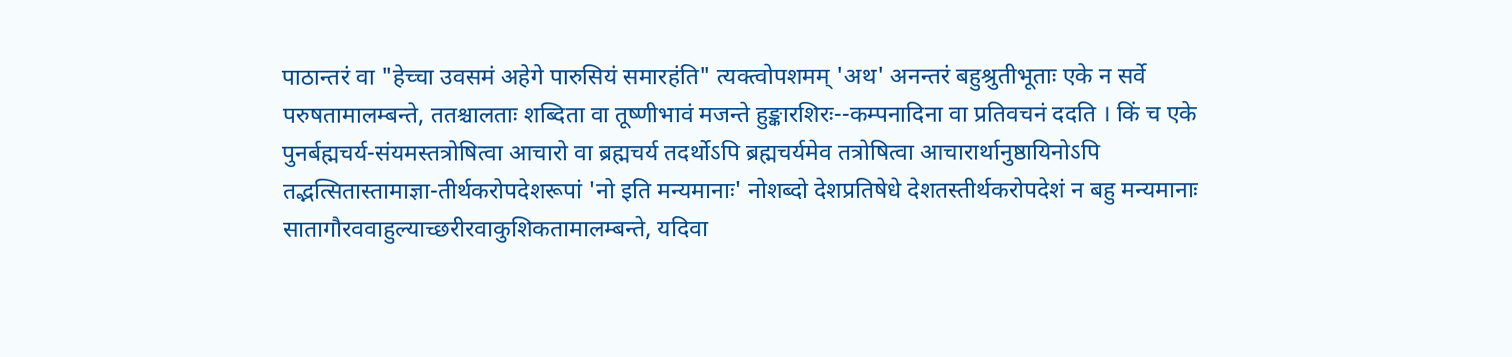पाठान्तरं वा "हेच्चा उवसमं अहेगे पारुसियं समारहंति" त्यक्त्वोपशमम् 'अथ' अनन्तरं बहुश्रुतीभूताः एके न सर्वे परुषतामालम्बन्ते, ततश्चालताः शब्दिता वा तूष्णीभावं मजन्ते हुङ्कारशिरः--कम्पनादिना वा प्रतिवचनं ददति । किं च एके पुनर्बह्मचर्य-संयमस्तत्रोषित्वा आचारो वा ब्रह्मचर्य तदर्थोऽपि ब्रह्मचर्यमेव तत्रोषित्वा आचारार्थानुष्ठायिनोऽपि तद्भत्सितास्तामाज्ञा-तीर्थकरोपदेशरूपां 'नो इति मन्यमानाः' नोशब्दो देशप्रतिषेधे देशतस्तीर्थकरोपदेशं न बहु मन्यमानाः सातागौरववाहुल्याच्छरीरवाकुशिकतामालम्बन्ते, यदिवा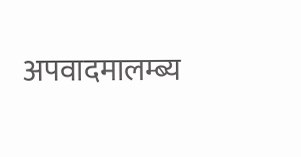अपवादमालम्ब्य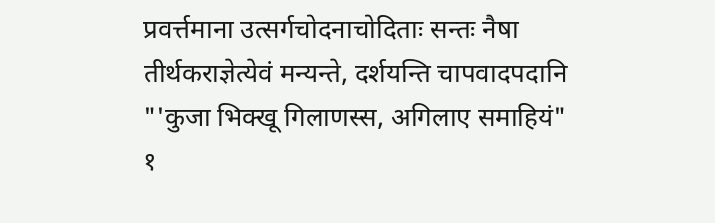प्रवर्त्तमाना उत्सर्गचोदनाचोदिताः सन्तः नैषा तीर्थकराज्ञेत्येवं मन्यन्ते, दर्शयन्ति चापवादपदानि "'कुजा भिक्खू गिलाणस्स, अगिलाए समाहियं"
१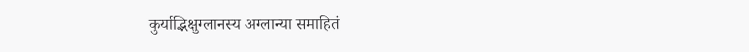कुर्याद्भिक्षुग्लानस्य अग्लान्या समाहितं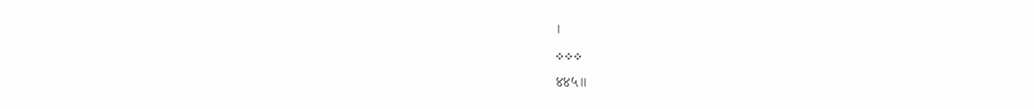।
܀܀܀
४४५॥